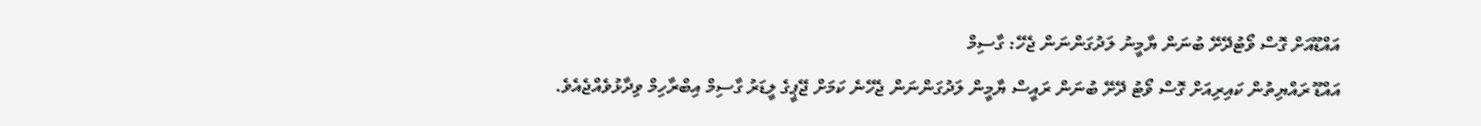އައްޑޫއަށް ގޮސް ވޯޓުދޭށޭ ބުނަން ޔާމީނު ލަދުގަންނަން ޖެހޭ: ގާސިމް
އައްޑޫ ރައްޔިތުން ކައިރިއަށް ގޮސް ވޯޓު ދޭށޭ ބުނަން ރައީސް ޔާމީން ލަދުގަންނަން ޖެހޭނެ ކަމަށް ޖޭޕީގެ ލީޑަރު ގާސިމް އިބްރާހިމް ވިދާޅުވެއްޖެއެވެ.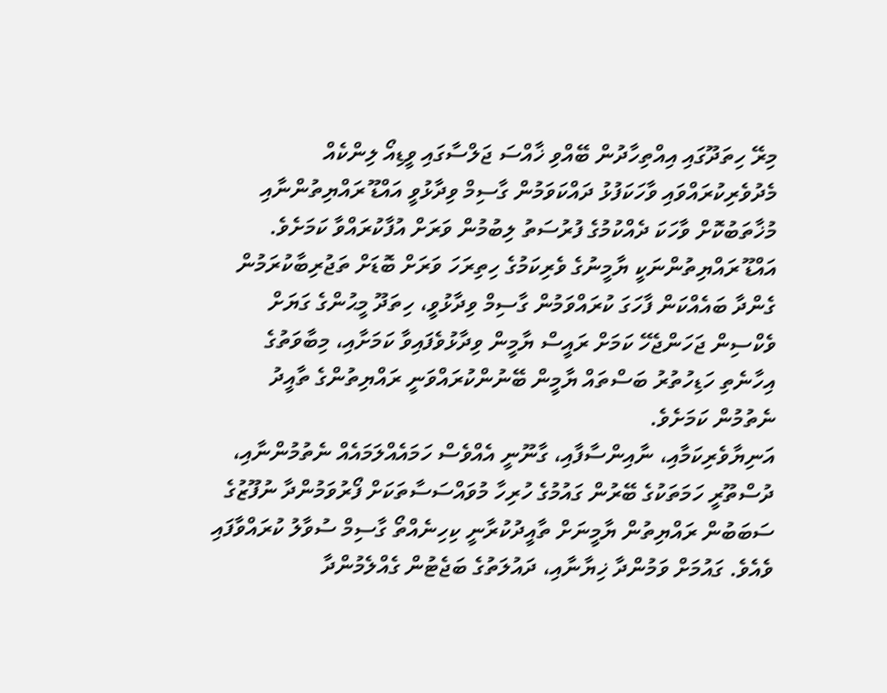މިރޭ ހިތަދޫގައި އިއްތިހާދުން ބޭއްވި ޚާއްސަ ޖަލްސާގައި ވީޑިއޯ ލިންކެއް މެދުވެރިކުރައްވައި ވާހަކަފުޅު ދައްކަވަމުން ގާސިމް ވިދާޅުވީ އައްޑޫ ރައްޔިތުންނާއި މުޚާތަބުކޮށް ވާހަކަ ދެއްކުމުގެ ފުރުސަތު ލިބުމުން ވަރަށް އުފާކުރައްވާ ކަމަށެވެ.
އައްޑޫ ރައްޔިތުންނަކީ ޔާމީނުގެ ވެރިކަމުގެ ހިތިރަހަ ވަރަށް ބޮޑަށް ތަޖުރިބާކުރަމުން ގެންދާ ބައެއްކަން ފާހަގަ ކުރައްވަމުން ގާސިމް ވިދާޅުވީ، ހިތަދޫ މީޙުންގެ ގަޔަށް ވެކްސިން ޖަހަންޖެހޭ ކަމަށް ރައީސް ޔާމީން ވިދާޅުވެފައިވާ ކަމަށާއި، މިބާވަތުގެ އިހާނެތި ހަޑިހުތުރު ބަސްތައް ޔާމީން ބޭނުންކުރައްވަނީ ރައްޔިތުންގެ ތާއީދު ނެތުމުން ކަމަށެވެ.
އަނިޔާވެރިކަމާއި، ނާއިންސާފާއި، ގާނޫނީ އެއްވެސް ހަމައެއްލަމައެއް ނެތުމުންނާއި، ދުސްތޫރީ ހަމަތަކުގެ ބޭރުން ގައުމުގެ ހުރިހާ މުވައްސަސާތަކަށް ފޯރުވަމުންދާ ނުފޫޒުގެ ސަބަބުން ރައްޔިތުން ޔާމީނަށް ތާއީދުކުރާނީ ކިހިނެއްތޯ ގާސިމް ސުވާލު ކުރައްވާފައި ވެއެވެ. ގައުމަށް ވަމުންދާ ޚިޔާނާއި، ދައުލަތުގެ ބަޖެޓުން ގެއްލެމުންދާ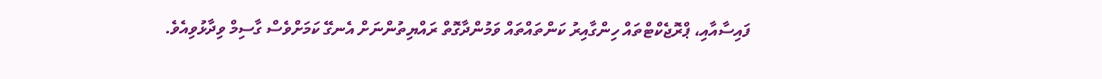ފައިސާއާއި، ޕްރޮޖެކްޓްތައް ހިންގާއިރު ކަންތައްތައް ވަމުންދާގޮތް ރައްޔިތުންނަށް އެނގޭ ކަމަށްވެސް ގާސިމް ވިދާޅުވިއެވެ.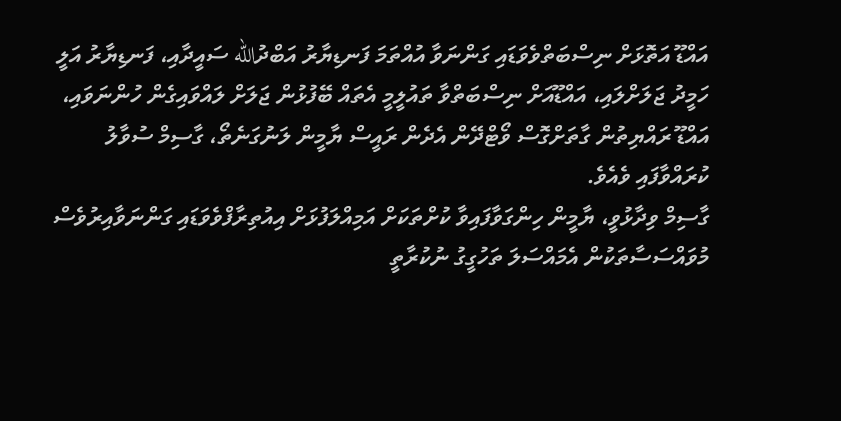އައްޑޫ އަތޮޅަށް ނިސްބަތްވެވަޑައި ގަންނަވާ އުއްތަމަ ފަނޑިޔާރު އަބްދުالله ސައީދާއި، ފަނޑިޔާރު އަލީ ހަމީދު ޖަލަށްލައި، އައްޑޫއަށް ނިސްބަތްވާ ތައުލީމީ އެތައް ބޭފުޅުން ޖަލަށް ލައްވައިގެން ހުންނަވައި، އައްޑޫ ރައްޔިތުން ގާތަށްގޮސް ވޯޓްދޭން އެދެން ރައީސް ޔާމީން ލަނުގަނެތޯ، ގާސިމް ސުވާލު ކުރައްވާފައި ވެއެވެ.
ގާސިމް ވިދާޅުވީ، ޔާމީން ހިންގަވާފައިވާ ކުށްތަކަށް އަމިއްލަފުޅަށް އިއުތިރާފްވެވަޑައި ގަންނަވާއިރުވެސް މުވައްސަސާތަކުން އެމައްސަލަ ތަހުގީގު ނުކުރާތީ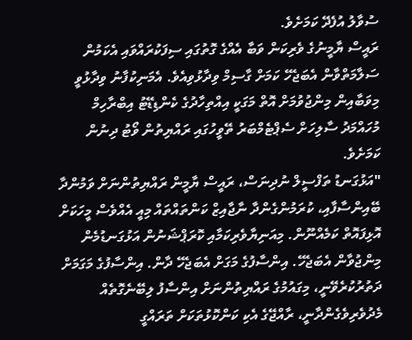ސުވާލު އުފެދޭ ކަމަށެވެ.
ރައީސް ޔާމީނުގެ ވެރިކަން ވަބާ އެއްގެ ގޮތުގައި ސިފަކުރައްވައި އެކަމުން ސަލާމަތްވާން އެބަޖެހޭ ކަމަށް ގާސިމް ވިދާޅުވިއެވެ. އެމަނިކުފާނު ވިދާޅުވީ މިވަބާއިން މިންޖުވުމަށް އޮތް މަގަކީ އިއްތިހާދުގެ ކެންޑިޑޭޓު އިބްރާހިމް މުހައްމަދު ސާލިހަށް ސެޕްޓެމްބަރު ތޭވީހުގައި ރައްޔިތުން ވޯޓު ދިނުން ކަމަށެވެ.
"އަޅުގަނޑު ތަފްސީލް ނުދިނަސް، ރައީސް ޔާމީން ރައްޔިތުންނަށް ވަމުންދާ ބޭއިންސާފާއި، ކުރަމުންގެންދާ ނާޖާއިޒް ކަންތައްތައް މިއީ އެއްވެސް މީހަކަށް އޮޅިފައޮތް ކަމެއްނޫން. މިއަނިޔާވެރިކަމާއި ކޮރަޕްޝަނުން އަޅުގަނޑުމެން މިންޖުވާން އެބަޖެހޭ. އިންސާފުގެ މަގަށް އެބަޖެހޭ ދާން. އިންސާފުގެ މަގަމަށް ދަތުރުކުރެވޭނީ، މިގައުމުގެ ރައްޔިތުންނަށް އިންސާފު ލިބޭނެގޮތެއް މެދުވެރިވެގެންދާނީ، ރާއްޖޭގެ އެކި ކަންކޮޅުތަކަށް ތަރައްގީ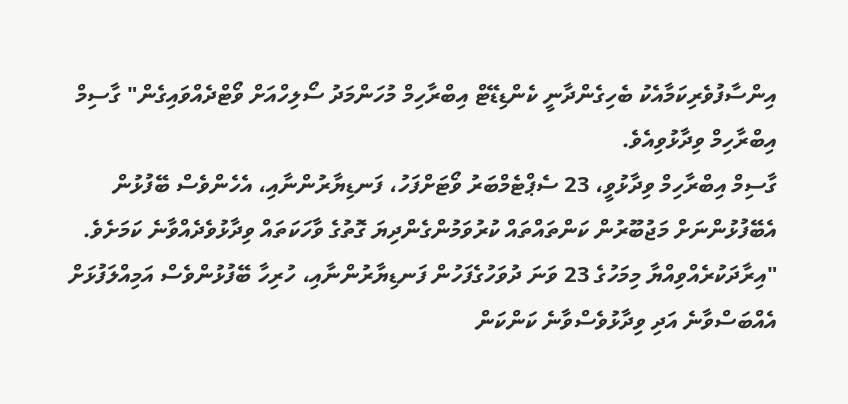އިންސާފުވެރިކަމާއެކު ބެހިގެންދާނީ ކެންޑިޑޭޓް އިބްރާހިމް މުހަންމަދު ސޯލިހްއަށް ވޯޓްދެއްވައިގެން" ގާސިމް އިބްރާހިމް ވިދާޅުވިއެވެ.
ގާސިމް އިބްރާހިމް ވިދާޅުވީ، 23 ސެޕްޓެމްބަރު ވޯޓަށްފަހު، ފަނޑިޔާރުންނާއި، އެހެންވެސް ބޭފުޅުން އެބޭފުޅުންނަށް މަޖުބޫރުން ކަންތައްތައް ކުރުވަމުންގެންދިޔަ ގޮތުގެ ވާހަކަތައް ވިދާޅުވެދެއްވާނެ ކަމަށެވެ.
"އިރާދަކުރެއްވިއްޔާ މިމަހުގެ 23 ވަނަ ދުވަހުގެފަހުން ފަނޑިޔާރުންނާއި، ހުރިހާ ބޭފުޅުންވެސް އަމިއްލަފުޅަށް އެއްބަސްވާނެ އަދި ވިދާޅުވެސްވާނެ ކަންކަން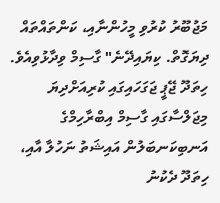މަޖުބޫރު ކުރުވި މީހުންނާއި، ކަންތައްތައް ދިޔަގޮތް. ކިޔައިދޭނެ" ގާސިމް ވިދާޅުވިއެވެ.
ހިތަދޫ ޖޭޕީ ޖަގަހައިގައި ކުރިއަށްދިޔަ މިޖަލްސާގައި ގާސިމް އިބްރާހިމްގެ އަނބިކަނބަލުން އައިޝަތު ނަހުލާ އާއި، ހިތަދޫ ދެކުނު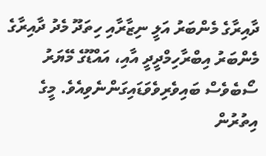ދާއިރާގެ މެންބަރު އަލީ ނިޒާރާއި ހިތަދޫ މެދު ދާއިރާގެ މެންބަރު އިބްރާހިމްދީދީ އާއި، އައްޑޫގެ މޭޔަރު ސޯބެވެސް ބައިވެރިވެވަޑައިގަންނެވިއެވެ. މީގެ އިތުރުން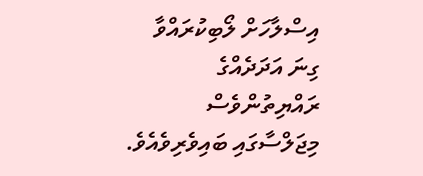އިސްލާހަށް ލޯބިކުރައްވާ ގިނަ އަދަދެއްގެ ރައްޔިތުންވެސް މިޖަލްސާގައި ބައިވެރިވެއެވެ.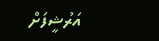އަރުޝީފަށް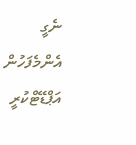ނެގީ
އެންމެފަހުން އަޕްޑޭޓްކުރީ